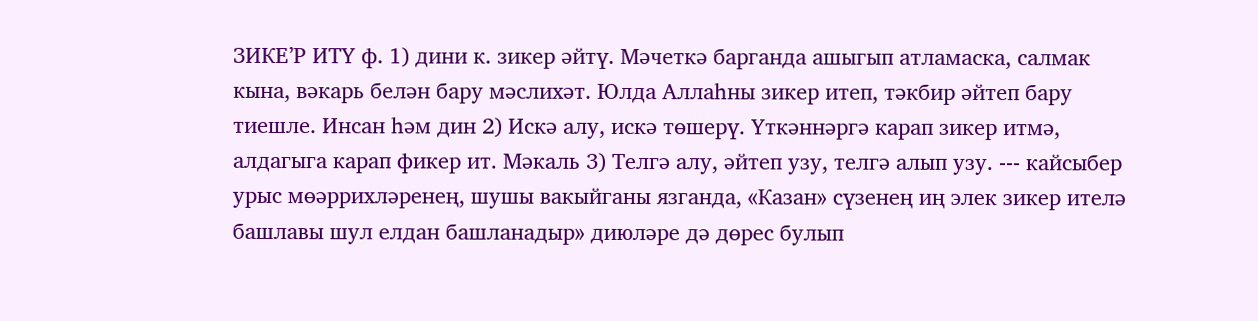ЗИКЕ’Р ИТҮ ф. 1) дини к. зикер әйтү. Мәчеткә барганда ашыгып атламаска, салмак кына, вәкарь белән бару мәслихәт. Юлда Аллаһны зикер итеп, тәкбир әйтеп бару тиешле. Инсан һәм дин 2) Искә алу, искә төшерү. Үткәннәргә карап зикер итмә, алдагыга карап фикер ит. Мәкаль 3) Телгә алу, әйтеп узу, телгә алып узу. --- кайсыбер урыс мөәррихләренең, шушы вакыйганы язганда, «Казан» сүзенең иң элек зикер ителә башлавы шул елдан башланадыр» диюләре дә дөрес булып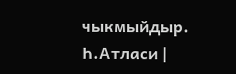чыкмыйдыр. Һ.Атласи |